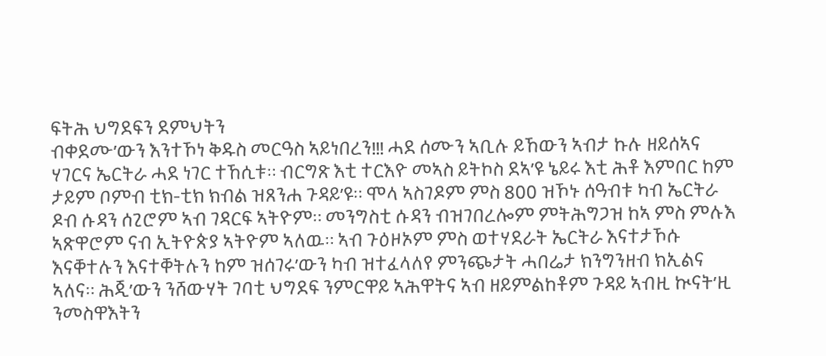ፍትሕ ህግደፍን ደምህትን
ብቀደሙ’ውን እንተኾነ ቅዱስ መርዓስ ኣይነበረን!!! ሓደ ሰሙን ኣቢሉ ይኸውን ኣብታ ኩሉ ዘይሰኣና ሃገርና ኤርትራ ሓደ ነገር ተኸሲቱ። ብርግጽ እቲ ተርእዮ መኣስ ይትኮስ ደኣ’ዩ ኔይሩ እቲ ሕቶ እምበር ከም ታይም ቦምብ ቲክ-ቲክ ክብል ዝጸንሐ ጉዳይ’ዩ። ሞላ ኣስገዶም ምስ 800 ዝኾኑ ሰዓብቱ ካብ ኤርትራ ዶብ ሱዳን ሰጊሮም ኣብ ገዳርፍ ኣትዮም። መንግስቲ ሱዳን ብዝገበረሎም ምትሕግጋዝ ከኣ ምስ ምሉእ ኣጽዋሮም ናብ ኢትዮጵያ ኣትዮም ኣለዉ። ኣብ ጉዕዞኦም ምስ ወተሃደራት ኤርትራ እናተታኾሱ እናቐተሉን እናተቐትሉን ከም ዝሰገሩ’ውን ካብ ዝተፈላለየ ምንጭታት ሓበሬታ ክንግንዘብ ክኢልና ኣለና። ሕጂ’ውን ንሸውሃት ገባቲ ህግደፍ ንምርዋይ ኣሕዋትና ኣብ ዘይምልከቶም ጉዳይ ኣብዚ ኲናት’ዚ ንመስዋእትን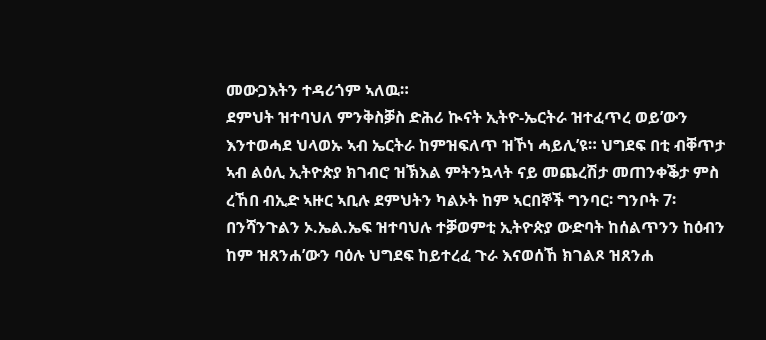መውጋእትን ተዳሪጎም ኣለዉ።
ደምህት ዝተባህለ ምንቅስቓስ ድሕሪ ኲናት ኢትዮ-ኤርትራ ዝተፈጥረ ወይ’ውን እንተወሓደ ህላወኡ ኣብ ኤርትራ ከምዝፍለጥ ዝኾነ ሓይሊ’ዩ። ህግደፍ በቲ ብቐጥታ ኣብ ልዕሊ ኢትዮጵያ ክገብሮ ዝኽእል ምትንኳላት ናይ መጨረሽታ መጠንቀቕታ ምስ ረኸበ ብኢድ ኣዙር ኣቢሉ ደምህትን ካልኦት ከም ኣርበኞች ግንባር፡ ግንቦት 7፡ በንሻንጉልን ኦ.ኤል.ኤፍ ዝተባህሉ ተቓወምቲ ኢትዮጵያ ውድባት ከሰልጥንን ከዕብን ከም ዝጸንሐ’ውን ባዕሉ ህግደፍ ከይተረፈ ጉራ እናወሰኸ ክገልጾ ዝጸንሐ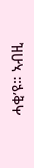ሓቂ’ዩ። ኣብዚ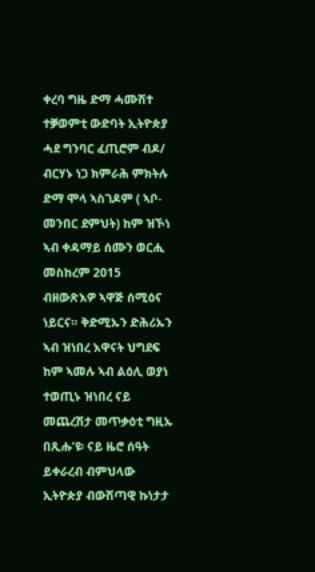ቀረባ ግዜ ድማ ሓሙሽተ ተቓወምቲ ውድባት ኢትዮጵያ ሓደ ግንባር ፈጢሮም ብዶ/ ብርሃኑ ነጋ ክምራሕ ምክትሉ ድማ ሞላ ኣስገዶም ( ኣቦ-መንበር ደምህት) ከም ዝኾነ ኣብ ቀዳማይ ሰሙን ወርሒ መስከረም 2015 ብዘውጽእዎ ኣዋጅ ሰሚዕና ነይርና። ቅድሚኡን ድሕሪኡን ኣብ ዝነበረ እዋናት ህግደፍ ከም ኣመሉ ኣብ ልዕሊ ወያነ ተወጢኑ ዝነበረ ናይ መጨረሽታ መጥቃዕቲ ግዚኡ በጺሑ’ዩ፡ ናይ ዜሮ ሰዓት ይቀራረብ ብምህላው ኢትዮጵያ ብውሽጣዊ ኩነታታ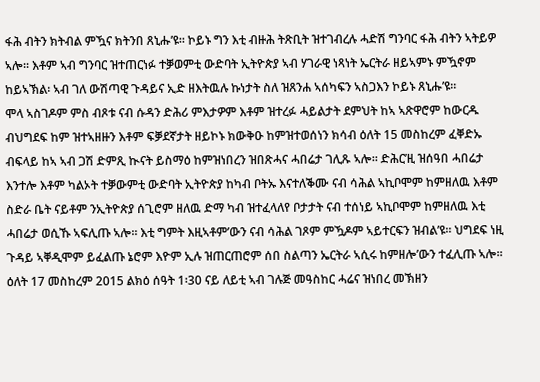ፋሕ ብትን ክትብል ምዃና ክትንበ ጸኒሑ’ዩ። ኮይኑ ግን እቲ ብዙሕ ትጽቢት ዝተገብረሉ ሓድሽ ግንባር ፋሕ ብትን ኣትይዎ ኣሎ። እቶም ኣብ ግንባር ዝተጠርነፉ ተቓወምቲ ውድባት ኢትዮጵያ ኣብ ሃገራዊ ነጻነት ኤርትራ ዘይኣምኑ ምዃኖም ከይኣኽል፡ ኣብ ገለ ውሽጣዊ ጉዳይና ኢድ ዘእትዉሉ ኩነታት ስለ ዝጸንሐ ኣሰካፍን ኣስጋእን ኮይኑ ጸኒሑ’ዩ።
ሞላ ኣስገዶም ምስ ብጾቱ ናብ ሱዳን ድሕሪ ምእታዎም እቶም ዝተረፉ ሓይልታት ደምህት ከኣ ኣጽዋሮም ከውርዱ ብህግደፍ ከም ዝተኣዘዙን እቶም ፍቓደኛታት ዘይኮኑ ክውቅዑ ከምዝተወሰነን ክሳብ ዕለት 15 መስከረም ፈቐድኡ ብፍላይ ከኣ ኣብ ጋሽ ድምጺ ኲናት ይስማዕ ከምዝነበረን ዝበጽሓና ሓበሬታ ገሊጹ ኣሎ። ድሕር’ዚ ዝሰዓበ ሓበሬታ እንተሎ እቶም ካልኦት ተቓውምቲ ውድባት ኢትዮጵያ ከካብ ቦትኡ እናተለቕሙ ናብ ሳሕል ኣኪቦሞም ከምዘለዉ እቶም ስድራ ቤት ናይቶም ንኢትዮጵያ ሰጊሮም ዘለዉ ድማ ካብ ዝተፈላለየ ቦታታት ናብ ተሰነይ ኣኪቦሞም ከምዘለዉ እቲ ሓበሬታ ወሲኹ ኣፍሊጡ ኣሎ። እቲ ግምት እዚኣቶም’ውን ናብ ሳሕል ገጾም ምዃዶም ኣይተርፍን ዝብል’ዩ። ህግደፍ ነዚ ጉዳይ ኣቐዲሞም ይፈልጡ ኔሮም እዮም ኢሉ ዝጠርጠሮም ሰበ ስልጣን ኤርትራ ኣሲሩ ከምዘሎ’ውን ተፈሊጡ ኣሎ።
ዕለት 17 መስከረም 2015 ልክዕ ሰዓት 1፡30 ናይ ለይቲ ኣብ ገሉጅ መዓስከር ሓሬና ዝነበረ መኽዘን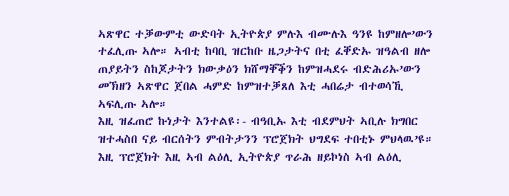ኣጽዋር ተቓውምቲ ውድባት ኢትዮጵያ ምሉእ ብሙሉእ ዓንዩ ከምዘሎ’ውን ተፈሊጡ ኣሎ። ኣብቲ ከባቢ ዝርከቡ ዜጋታትና በቲ ፈቐድኡ ዝዓልብ ዘሎ ጠያይትን ስከጆታትን ክውቃዕን ክሸማቐቕን ከምዝሓደሩ ብድሕሪኡ’ውን መኽዘን ኣጽዋር ጀበል ሓምድ ከምዝተቓጸለ እቲ ሓበሬታ ብተወሳኺ ኣፍሊጡ ኣሎ።
እዚ ዝፈጠሮ ኩነታት እንተልዩ፡- ብዓቢኡ እቲ ብደምህት ኣቢሉ ክግበር ዝተሓስበ ናይ ብርሰትን ምብትታንን ፕሮጀክት ህግደፍ ተበቲኑ ምህላዉ’ዩ። እዚ ፕሮጀክት እዚ ኣብ ልዕሊ ኢትዮጵያ ጥራሕ ዘይኮነስ ኣብ ልዕሊ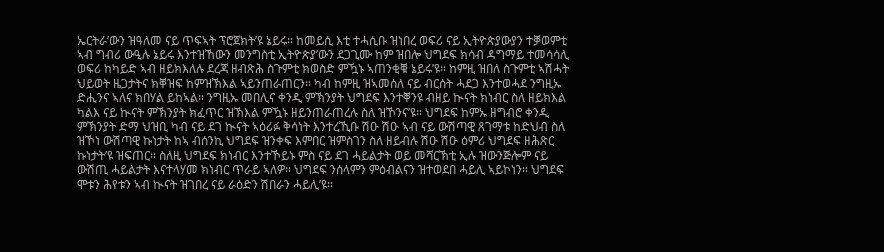ኤርትራ’ውን ዝዓለመ ናይ ጥፍኣት ፕሮጀክት’ዩ ኔይሩ። ከመይሲ እቲ ተሓሲቡ ዝነበረ ወፍሪ ናይ ኢትዮጵያውያን ተቓወምቲ ኣብ ግብሪ ውዒሉ ኔይሩ እንተዝኸውን መንግስቲ ኢትዮጵያ’ውን ደጋጊሙ ከም ዝበሎ ህግደፍ ክሳብ ዳግማይ ተመሳሳሊ ወፍሪ ከካይድ ኣብ ዘይክእለሉ ደረጃ ዘብጽሕ ስጉምቲ ክወስድ ምዃኑ ኣጠንቂቑ ኔይሩ’ዩ። ከምዚ ዝበለ ስጉምቲ ኣሽሓት ህይወት ዜጋታትና ክቐዝፍ ከምዝኽእል ኣይንጠራጠርን። ካብ ከምዚ ዝኣመሰለ ናይ ብርሰት ሓደጋ እንተወሓደ ንግዚኡ ድሒንና ኣለና ክበሃል ይከኣል። ንግዚኡ መበሊና ቀንዲ ምኽንያት ህግደፍ እንተቐንዩ ብዘይ ኲናት ክነብር ስለ ዘይክእል ካልእ ናይ ኲናት ምኽንያት ክፈጥር ዝኽእል ምዃኑ ዘይንጠራጠረሉ ስለ ዝኾንና’ዩ። ህግደፍ ከምኡ ዘግብሮ ቀንዲ ምኽንያት ድማ ህዝቢ ካብ ናይ ደገ ኲናት ኣዕሪፉ ቅሳነት እንተረኺቡ ሽዑ ሽዑ ኣብ ናይ ውሽጣዊ ጸገማቱ ከድህብ ስለ ዝኾነ ውሽጣዊ ኩነታት ከኣ ብሰንኪ ህግደፍ ዝንቀፍ እምበር ዝምስገን ስለ ዘይብሉ ሽዑ ሽዑ ዕምሪ ህግደፍ ዘሕጽር ኩነታት’ዩ ዝፍጠር። ስለዚ ህግደፍ ክነብር እንተኾይኑ ምስ ናይ ደገ ሓይልታት ወይ መሻርኽቲ ኢሉ ዝውንጅሎም ናይ ውሽጢ ሓይልታት እናተላሃመ ክነብር ጥራይ ኣለዎ። ህግደፍ ንሰላምን ምዕብልናን ዝተወደበ ሓይሊ ኣይኮነን። ህግደፍ ሞቱን ሕየቱን ኣብ ኲናት ዝገበረ ናይ ራዕድን ሽበራን ሓይሊ’ዩ።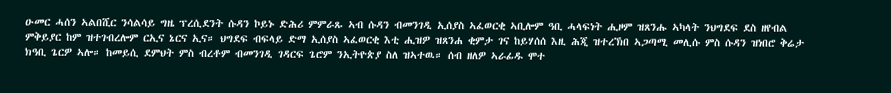ዑመር ሓሰን ኣልበሺር ንሳልሳይ ግዜ ፕረሲደንት ሱዳን ኮይኑ ድሕሪ ምምራጹ ኣብ ሱዳን ብመንገዲ ኢሰያስ ኣፈወርቂ ኣቢሎም ዓቢ ሓላፍነት ሒዞም ዝጸንሑ ኣካላት ንህግደፍ ደስ ዘየብል ምቅይያር ከም ዝተገብረሎም ርኢና ኔርና ኢና። ህግደፍ ብፍላይ ድማ ኢሰያስ ኣፈወርቂ እቲ ሒዝዎ ዝጸንሐ ቂምታ ገና ከይሃሰሰ እዚ ሕጂ ዝተረኽበ ኣጋጣሚ መሊሱ ምስ ሱዳን ዝነበሮ ቅሬታ ክዓቢ ጌርዎ ኣሎ። ከመይሲ ደምህት ምስ ብረቶም ብመንገዲ ገዳርፍ ጌሮም ንኢትዮጵያ ስለ ዝኣተዉ። ሰብ ዘለዎ ኣራፊዱ ሞተ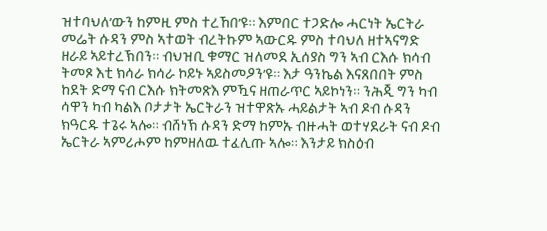ዝተባህለ’ውን ከምዚ ምስ ተረኸበ’ዩ። እምበር ተጋድሎ ሓርነት ኤርትራ መሬት ሱዳን ምስ ኣተወት ብረትኩም ኣውርዱ ምስ ተባህለ ዘተኣናግድ ዘራይ ኣይተረኽበን። ብህዝቢ ቁማር ዝለመደ ኢሰያስ ግን ኣብ ርእሱ ክሳብ ትመጾ እቲ ክሳራ ክሳራ ኮይኑ ኣይስመዖን’ዩ። እታ ዓንኬል እናጸበበት ምስ ከደት ድማ ናብ ርእሱ ክትመጽእ ምዃና ዘጠራጥር ኣይኮነን። ንሕጂ ግን ካብ ሳዋን ካብ ካልእ ቦታታት ኤርትራን ዝተዋጽኡ ሓይልታት ኣብ ዶብ ሱዳን ክዓርዱ ተጌሩ ኣሎ። ብሸነኽ ሱዳን ድማ ከምኡ ብዙሓት ወተሃደራት ናብ ዶብ ኤርትራ ኣምሪሖም ከምዘለዉ ተፈሊጡ ኣሎ። እንታይ ክስዕብ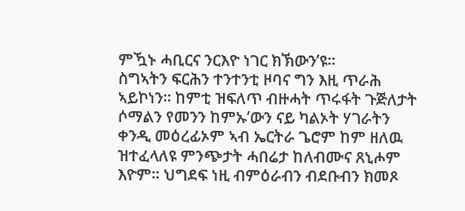ምዃኑ ሓቢርና ንርእዮ ነገር ክኽውን’ዩ።
ስግኣትን ፍርሕን ተንተንቲ ዞባና ግን እዚ ጥራሕ ኣይኮነን። ከምቲ ዝፍለጥ ብዙሓት ጥሩፋት ጉጅለታት ሶማልን የመንን ከምኡ’ውን ናይ ካልኦት ሃገራትን ቀንዲ መዕረፊኦም ኣብ ኤርትራ ጌሮም ከም ዘለዉ ዝተፈላለዩ ምንጭታት ሓበሬታ ከለብሙና ጸኒሖም እዮም። ህግደፍ ነዚ ብምዕራብን ብደቡብን ክመጾ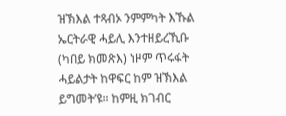ዝኽእል ተጻብኦ ንምምካት እኹል ኤርትራዊ ሓይሊ እንተዘይረኺቡ (ካበይ ክመጽእ) ነዞም ጥሩፋት ሓይልታት ከዋፍር ከም ዝኽእል ይግመት’ዩ። ከምዚ ክገብር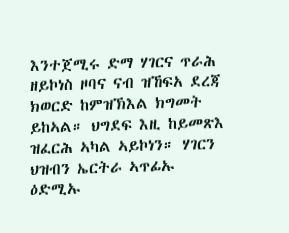እንተጀሚሩ ድማ ሃገርና ጥራሕ ዘይኮነስ ዞባና ናብ ዝኸፍአ ደረጃ ክወርድ ከምዝኽእል ክግመት ይከኣል። ህግደፍ እዚ ከይመጽእ ዝፈርሕ ኣካል ኣይኮነን። ሃገርን ህዝብን ኤርትራ ኣጥፊኡ ዕድሚኡ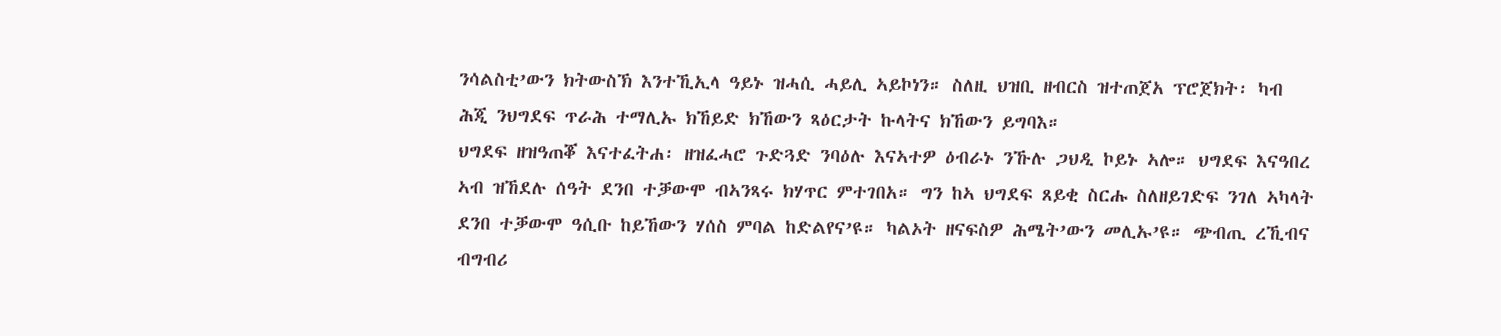ንሳልስቲ’ውን ክትውስኽ እንተኺኢላ ዓይኑ ዝሓሲ ሓይሊ ኣይኮነን። ስለዚ ህዝቢ ዘብርስ ዝተጠጀአ ፕሮጀክት፡ ካብ ሕጂ ንህግደፍ ጥራሕ ተማሊኡ ክኸይድ ክኸውን ጻዕርታት ኩላትና ክኸውን ይግባእ።
ህግደፍ ዘዝዓጠቖ እናተፈትሐ፡ ዘዝፈሓሮ ጉድጓድ ንባዕሉ እናኣተዎ ዕብራኑ ንኹሉ ጋህዲ ኮይኑ ኣሎ። ህግደፍ እናዓበረ ኣብ ዝኸደሉ ሰዓት ደንበ ተቓውሞ ብኣንጻሩ ክሃጥር ምተገበአ። ግን ከኣ ህግደፍ ጸይቂ ስርሑ ስለዘይገድፍ ንገለ ኣካላት ደንበ ተቓውሞ ዓሲቡ ከይኸውን ሃሰስ ምባል ከድልየና’ዩ። ካልኦት ዘናፍስዎ ሕሜት’ውን መሊኡ’ዩ። ጭብጢ ረኺብና ብግብሪ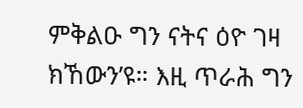ምቅልዑ ግን ናትና ዕዮ ገዛ ክኸውን’ዩ። እዚ ጥራሕ ግን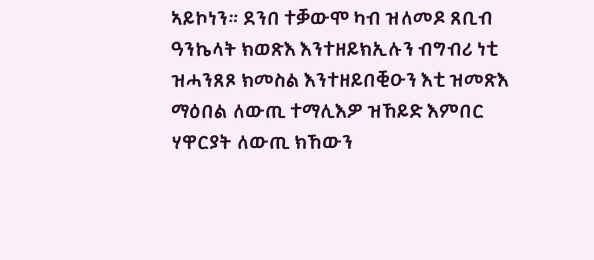ኣይኮነን። ደንበ ተቓውሞ ካብ ዝለመዶ ጸቢብ ዓንኬላት ክወጽእ እንተዘይክኢሉን ብግብሪ ነቲ ዝሓንጸጾ ክመስል እንተዘይበቒዑን እቲ ዝመጽእ ማዕበል ለውጢ ተማሊእዎ ዝኸይድ እምበር ሃዋርያት ለውጢ ክኸውን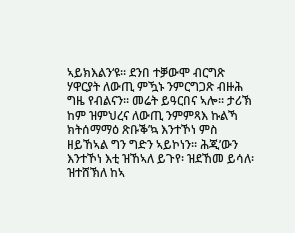ኣይክእልን‘ዩ። ደንበ ተቓውሞ ብርግጽ ሃዋርያት ለውጢ ምዃኑ ንምርግጋጽ ብዙሕ ግዜ የብልናን። መሬት ይዓርበና ኣሎ። ታሪኽ ከም ዝምህረና ለውጢ ንምምጻእ ኩልኻ ክትሰማማዕ ጽቡቕ’ኳ እንተኾነ ምስ ዘይኸኣል ግን ግድን ኣይኮነን። ሕጂ’ውን እንተኾነ እቲ ዝኸኣለ ይጉየ፡ ዝደኸመ ይሳለ፡ ዝተሸኽለ ከኣ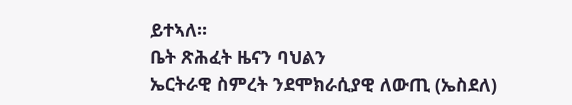ይተኣለ።
ቤት ጽሕፈት ዜናን ባህልን
ኤርትራዊ ስምረት ንደሞክራሲያዊ ለውጢ (ኤስደለ)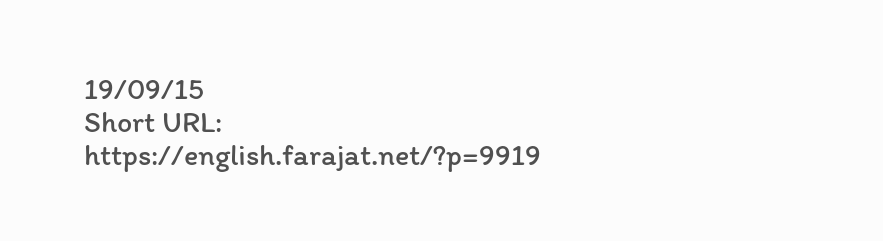19/09/15
Short URL: https://english.farajat.net/?p=9919